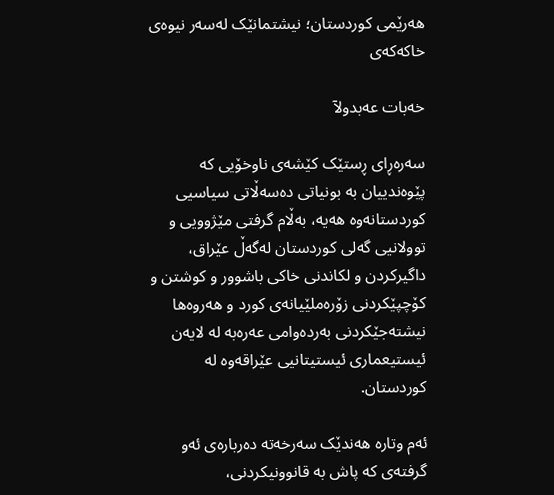هه‌رێمی کوردستان؛ نیشتمانێک له‌سه‌ر نیوه‌ی خاکه‌که‌ی

خەبات عەبدولآ

سه‌ره‌ڕای ڕستێک کێشه‌ی ناوخۆیی که‌ پێوه‌ندییان به‌ بونیاتی دەسەڵاتی سیاسیی کوردستانه‌وه‌ هه‌یه‌، بەڵام گرفتی مێژوویی و توولانیی گەلی کوردستان لەگەڵ عێراق، داگیرکردن و لکاندنی خاکی باشوور و کوشتن و کۆچپێکردنی زۆرەملێیانەی کورد و هەروەها نیشتەجێکردنی بەردەوامی عەرەبە لە لایەن ئیستیعماری ئیستیتانیی عێراقەوە لە کوردستان.

ئه‌م وتاره‌ هه‌ندێک سه‌رخه‌ته‌ دەربارەی ئه‌و گرفته‌ی که‌ پاش به‌ قانوونیکردنی،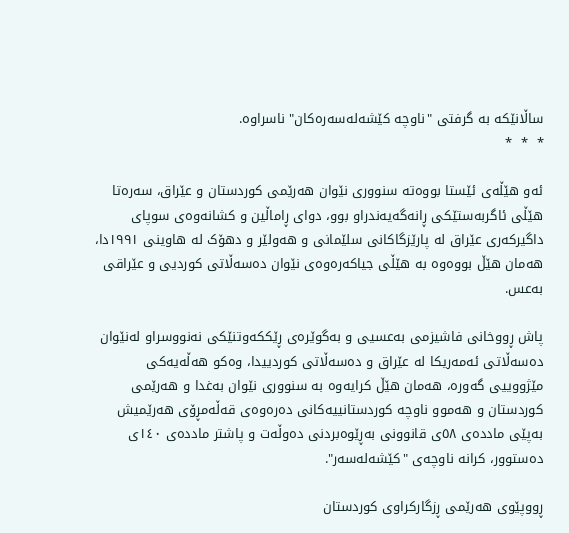ساڵانێکه‌ به‌ گرفتی "ناوچه‌ کێشه‌له‌سه‌ره‌کان" ناسراوه‌.
*  *  *

ئه‌و هێڵه‌ی ئێستا بووەته‌ سنووری نێوان هه‌رێمی کوردستان و عێراق، سه‌ره‌تا هێڵی ئاگربەستێکی ڕانه‌گه‌یه‌ندراو بوو، دوای ڕاماڵین و کشانه‌وه‌ی سوپای داگیرکەری عێراق له‌ پارێزگاکانی سلێمانی و هه‌ولێر و دهۆک له‌ هاوینی ١٩٩١دا، هه‌مان هێڵ بووەوه‌ به‌ هێڵی جیاکه‌ره‌وه‌ی نێوان ده‌سه‌ڵاتی کوردیی ‌و عێراقی به‌عس.

پاش ڕووخانی فاشیزمی به‌عسیی ‌و به‌گوێره‌ی ڕێککه‌وتنێکی نه‌نووسراو له‌نێوان ده‌سه‌ڵاتی ئه‌مه‌ریکا له‌ عێراق و ده‌سه‌ڵاتی کوردییدا، وه‌کو هه‌ڵه‌یه‌کی مێژووییی گه‌وره‌، هه‌مان هێڵ کرایه‌وه‌ به‌ سنووری نێوان بەغدا ‌و هه‌رێمی کوردستان و هه‌موو ناوچه‌ کوردستانییه‌‌کانی ده‌ره‌وه‌ی قه‌ڵه‌مڕۆی هه‌رێمیش به‌پێی مادده‌ی ٥٨‌ی قانوونی بەڕێوەبردنی دەوڵەت و پاشتر مادده‌ی ١٤٠ی دەستوور، کرانه‌ ناوچه‌ی "کێشه‌له‌سه‌ر".

ڕووپێوی‌ هه‌رێمی‌ ڕزگاركراوی‌ كوردستان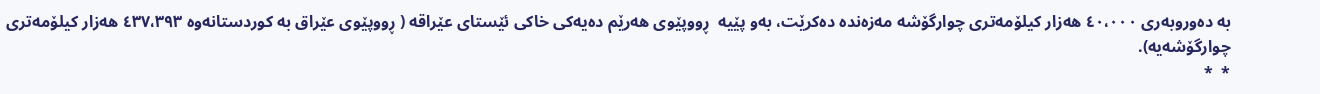به‌ ده‌وروبه‌ری‌ ٤٠،٠٠٠ هەزار كیلۆمه‌تری‌ چوارگۆشه‌ مه‌زه‌نده‌ ده‌كرێت، به‌و پێیه‌  ڕووپێوی‌ هه‌رێم ده‌یه‌كی‌ خاكی‌ ئێستای‌ عێراقه‌ ( ڕووپێوی عێراق به‌ كوردستانه‌وه‌ ٤٣٧،٣٩٣ هەزار كیلۆمه‌تری‌ چوارگۆشه‌یه‌).
*  *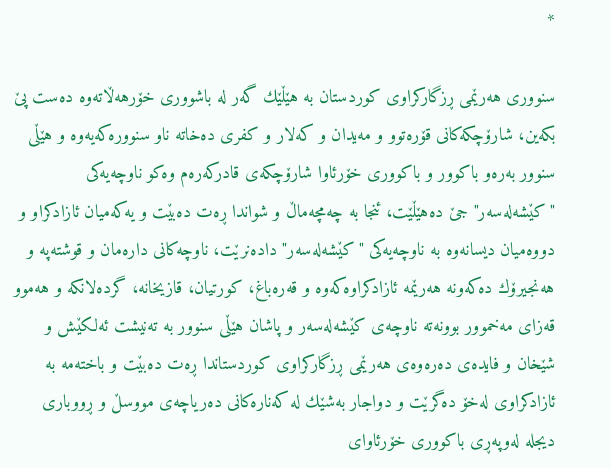*

سنووری‌ هه‌رێمی‌ ڕزگاركراوی‌ كوردستان به‌ هێڵێك گه‌ر له‌ باشووری‌ خۆرهه‌ڵاته‌وه‌ ده‌ست پێ بكه‌ین، شارۆچكه‌كانی‌ قۆره‌توو ‌و مه‌یدان و كه‌لار ‌و كفری‌ ده‌خاته‌ ناو سنووره‌كه‌یه‌وه‌‌ و هێڵی‌ سنوور به‌ره‌و باكوور ‌و باکووری‌ خۆرئاوا شارۆچكه‌ی‌ قادركه‌ره‌م وه‌کو ناوچه‌یه‌کی‌ "کێشه‌له‌سه‌ر" جێ ‌ده‌هێڵێت، ئنجا به‌ چه‌مچه‌ماڵ ‌و شواندا ڕه‌ت ده‌بێت و یه‌كه‌میان ئازادكراو ‌و دووه‌میان دیسانه‌وه‌ به‌ ناوچه‌یه‌کی "کێشه‌له‌سه‌ر" داده‌نرێت، ناوچه‌کانی داره‌مان و قوشته‌په ‌‌و هه‌نجیرۆك ده‌كه‌ونه‌ هه‌رێمه‌ ئازادكراوه‌كه‌وه ‌‌و قه‌ره‌باغ، کورتیان، قازیخانه‌، گرده‌لانکه‌ و هه‌موو قه‌زای مه‌خموور بوونه‌ته‌ ناوچه‌ی کێشه‌له‌سه‌ر و پاشان هێڵی‌ سنوور به‌ ته‌نیشت ئه‌لكێش و شێخان و فایده‌ی‌ ده‌ره‌وه‌ی هه‌رێمی ڕزگارکراوی کوردستاندا ڕه‌ت ده‌بێت و باخته‌مه‌ به‌ ئازادكراوی‌ له‌خۆ ده‌گرێت و دواجار به‌شێك له‌ كه‌ناره‌كانی‌ ده‌ریاچه‌ی‌ مووسڵ ‌و ڕووباری‌ دیجله‌ له‌وپه‌ڕی‌ باکووری‌ خۆرئاوای‌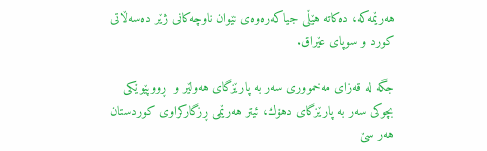هه‌رێمه‌كه،‌ ده‌كاته‌ هێڵی‌ جیاكه‌ره‌وه‌ی‌ نێوان ناوچه‌كانی‌ ژێر ده‌سه‌ڵاتی‌ كورد و سوپای عێراق.

جگه‌ له‌ قه‌زای‌ مه‌خمووری‌ سه‌ر به‌ پارێزگای‌ هه‌ولێر ‌و  ڕووپێوێكی‌ بچوكی‌ سه‌ر به‌ پارێزگای‌ دهۆك، ئیتر هه‌رێمی‌ ڕزگاركراوی‌ كوردستان هه‌ر سێ‌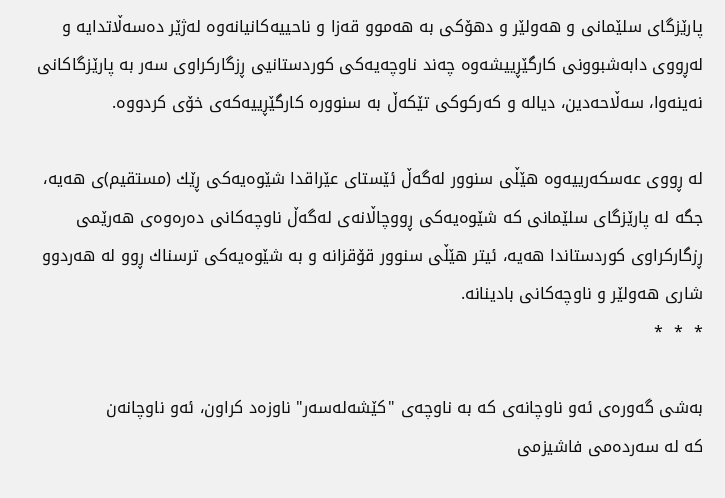پارێزگای‌ سلێمانی و هه‌ولێر‌ و دهۆكی‌ به‌ هه‌موو قه‌زا و ناحییە‌كانیانه‌وه‌ له‌ژێر ده‌سه‌ڵاتدایه ‌‌و له‌ڕووی‌ دابه‌شبوونی‌ کارگێڕییشه‌وه‌ چه‌ند ناوچه‌یه‌كی‌ کوردستانیی ڕزگاركراوی‌‌ سه‌ر به‌ پارێزگاكانی‌ نه‌ینه‌وا‌، سەڵاحەدین، دیاله ‌‌و که‌رکوکی تێكه‌ڵ‌ به‌ سنووره‌ کارگێڕییه‌كه‌ی‌ خۆی‌ كردووه‌.

له‌ ڕووی عه‌سکه‌رییه‌وه‌ هێڵی سنوور له‌گه‌ڵ‌ ئێستای‌ عێراقدا شێوه‌یه‌كی‌ ڕێك (مستقیم)ی‌ هه‌یه‌، جگه‌ له ‌پارێزگای‌ سلێمانی‌ كه‌ شێوه‌یه‌كی‌ ڕووچاڵانه‌ی‌ له‌گه‌ڵ‌ ناوچه‌كانی‌ ده‌ره‌وه‌ی هه‌رێمی ڕزگارکراوی کوردستاندا هه‌یه‌، ئیتر هێڵی‌ سنوور قۆقزانه ‌‌و به‌ شێوه‌یه‌كی‌ ترسناك ڕوو له‌ هه‌ردوو شاری‌ هه‌ولێر و ناوچه‌كانی‌ بادینانه‌.
*  *  *

به‌شی گه‌وره‌ی‌ ئه‌و ناوچانه‌ی‌ كه‌ به‌ ناوچه‌ی‌ "كێشه‌له‌سه‌ر" ناوزه‌د كراون، ئه‌و ناوچانه‌ن كه ‌له ‌سه‌رده‌می‌ فاشیزمی‌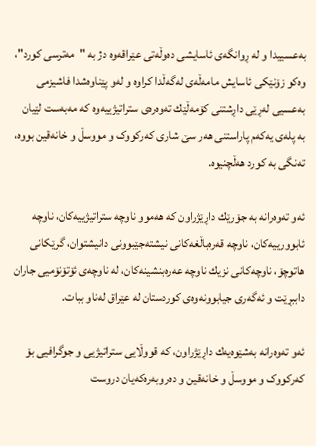به‌عسییدا و له‌ ڕوانگه‌ی‌ ئاسایشی ده‌وڵه‌تی‌ عێراقه‌وه‌ دژ به‌ "مه‌ترسی‌ كورد"، وه‌كو زۆنێكی‌ ئاسایش مامه‌ڵه‌ی‌ له‌گه‌ڵدا كراوه ‌و له‌و پێناوه‌شدا فاشیزمی‌ به‌عسیی‌ له‌ڕێی‌ داڕشتنی‌ كۆمه‌ڵێك ته‌وه‌ره‌ی‌ ستراتیژییه‌وه‌ كه ‌مه‌به‌ست لێیان به ‌پله‌ی‌ یه‌كه‌م پاراستنی‌ هه‌ر سێ‌ شاری‌ کەرکووک و مووسڵ و خانه‌قین بووه‌، ته‌نگی‌ به‌ كورد هه‌ڵچنیوه‌.

ئه‌و ته‌وه‌رانه‌ به‌ جۆرێك داڕێژراون كه ‌هه‌موو ناوچه‌ ستراتیژییه‌كان، ناوچه‌ ئابوورییه‌كان، ناوچه‌ قەره‌باڵغه‌كانی‌ نیشته‌جێبوونی‌ دانیشتوان، گرێكانی‌ هاتوچۆ، ناوچه‌كانی‌ نزیك ناوچه‌ عه‌ره‌بنشینه‌كان، له‌ ناوچه‌ی‌ ئۆتۆنۆمیی‌ جاران داببڕێت و ئه‌گه‌ری‌ جیابوونه‌وه‌ی‌ كوردستان له‌ عێراق له‌ناو ببات.

ئه‌و ته‌وه‌رانه‌ به‌شێوه‌یه‌ك داڕێژراون، كه‌ قووڵایی‌ ستراتیژیی‌ و جوگرافیی‌ بۆ کەرکووک و مووسڵ و خانه‌قین و ده‌روبه‌ره‌كه‌یان دروست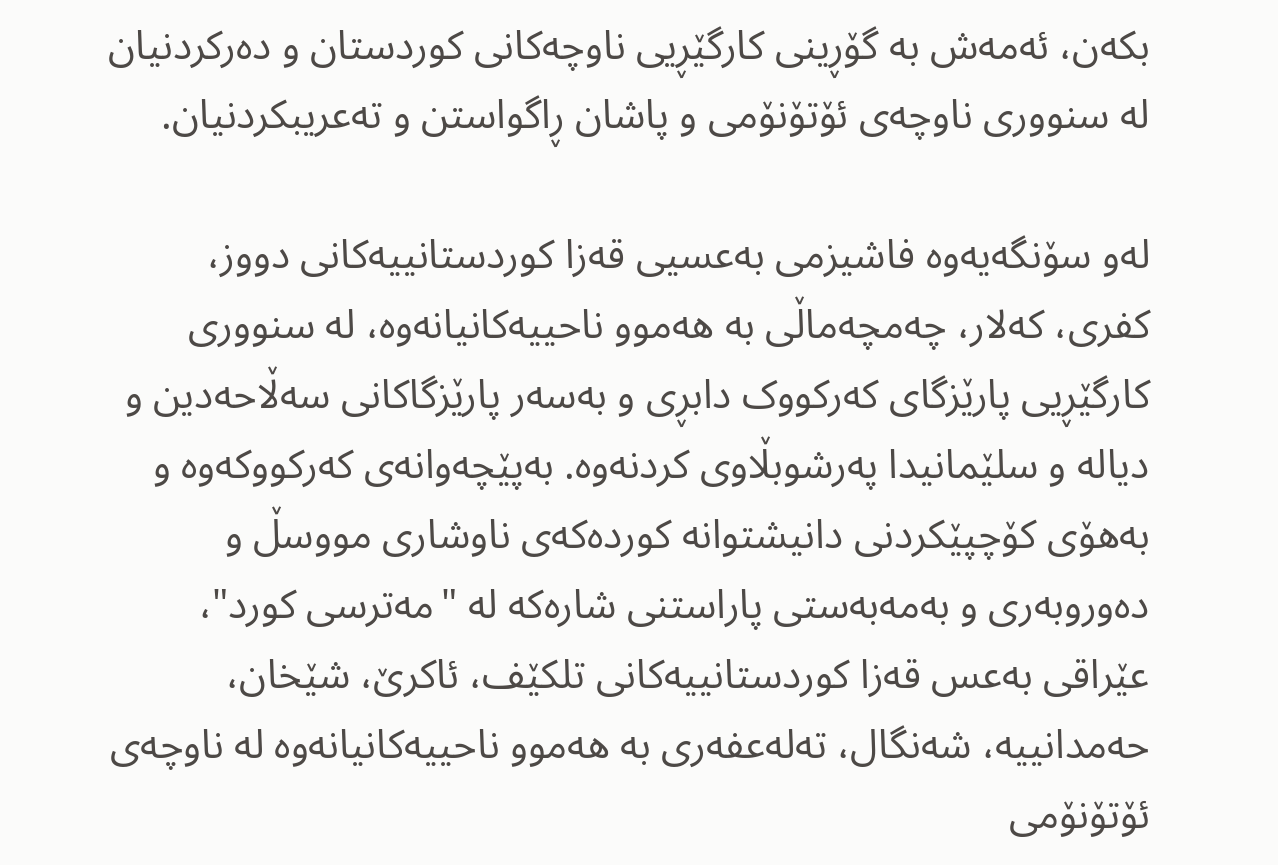بكه‌ن، ئه‌مه‌ش به ‌گۆڕینی‌ کارگێڕیی‌ ناوچه‌كانی‌ كوردستان و ده‌ركردنیان له‌ سنووری‌ ناوچه‌ی‌ ئۆتۆنۆمی‌ و پاشان ڕاگواستن و ته‌عریبكردنیان.

له‌و سۆنگه‌یه‌وه‌ فاشیزمی‌ به‌عسیی‌ قه‌زا كوردستانییه‌كانی‌ دووز، كفری‌، كه‌لار، چه‌مچه‌ماڵی‌ به ‌هه‌موو ناحییە‌كانیانه‌وه‌، له ‌سنووری‌ كارگێڕیی‌ پارێزگای‌ کەرکووک دابڕی و به‌سه‌ر پارێزگاكانی‌ سەڵاحەدین و دیاله‌ و سلێمانیدا په‌رشوبڵاوی كردنه‌وه‌. به‌پێچه‌وانه‌ی‌ کەرکووکه‌وه ‌و به‌هۆی‌ کۆچپێکردنی‌ دانیشتوانه‌ كورده‌كه‌ی‌ ناوشاری‌ مووسڵ و ده‌وروبه‌ری‌ و به‌مه‌به‌ستی‌ پاراستنی‌ شاره‌كه‌ له ‌"مه‌ترسی‌ كورد"، عێراقی‌ به‌عس قه‌زا كوردستانییە‌كانی‌ تلكێف، ئاكرێ‌، شێخان، حه‌مدانییه‌، شەنگال، ته‌له‌عفه‌ری‌ به ‌هه‌موو ناحییە‌كانیانه‌وه‌ له‌ ناوچه‌ی‌ ئۆتۆنۆمی‌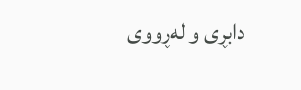دابڕی‌ و له‌ڕووی‌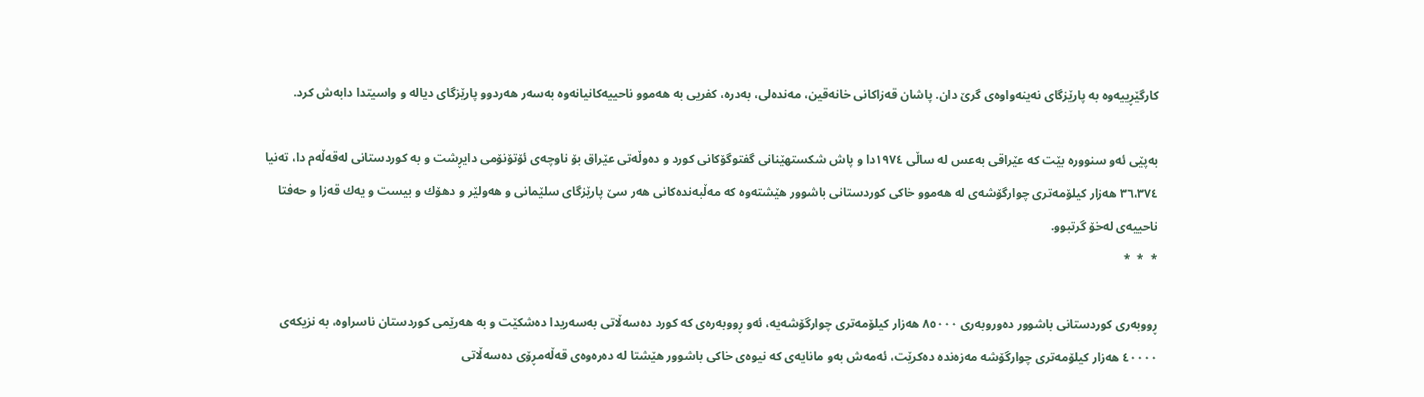كارگێڕییه‌وه‌ به ‌پارێزگای‌ نه‌ینه‌واوه‌ی‌ گرێ دان. پاشان قه‌زاكانی‌ خانه‌قین، مه‌نده‌لی‌، به‌دره‌، كفریی‌ به‌ هه‌موو ناحییە‌كانیانه‌وه‌ به‌سه‌ر هه‌ردوو پارێزگای‌ دیاله ‌و واسیتدا دابه‌ش كرد.

به‌پێی ئه‌و سنووره‌ بێت كه‌ عێراقی به‌عس له‌ ساڵی‌ ١٩٧٤دا و پاش شكستهێنانی‌ گفتوگۆكانی‌ كورد و ده‌وڵه‌تی‌ عێراق بۆ ناوچه‌ی‌ ئۆتۆنۆمی‌ دایڕشت و به‌ كوردستانی‌ له‌قه‌ڵه‌م دا، ته‌نیا ٣٦،٣٧٤ هەزار كیلۆمه‌تری‌ چوارگۆشه‌ی‌ له ‌هه‌موو خاكی‌ كوردستانی‌ باشوور هێشته‌وه‌ كه‌ مه‌ڵبه‌نده‌كانی‌ هه‌ر سێ پارێزگای‌ سلێمانی‌ و هه‌ولێر و دهۆك و بیست و یه‌ك قه‌زا و حه‌فتا ناحییە‌ی‌ له‌خۆ گرتبوو.
*  *  *

ڕووبه‌ری‌ كوردستانی‌ باشوور ده‌وروبه‌ری‌ ٨٥٠٠٠ هەزار كیلۆمه‌تری‌ چوارگۆشه‌یه‌، ئه‌و ڕووبه‌ره‌ی‌ كه‌ كورد ده‌سه‌ڵاتی‌ به‌سه‌ریدا ده‌شكێت و به‌ هه‌رێمی‌ كوردستان ناسراوه‌، به‌ نزیكه‌ی‌ ٤٠٠٠٠ هەزار كیلۆمه‌تری‌ چوارگۆشه‌ مه‌زه‌نده‌ ده‌كرێت، ئه‌مه‌ش به‌و مانایه‌ی‌ كه‌ نیوه‌ی‌ خاكی‌ باشوور هێشتا له‌ ده‌ره‌وه‌ی‌ قه‌ڵه‌مڕ‌ۆی‌ دەسەڵاتی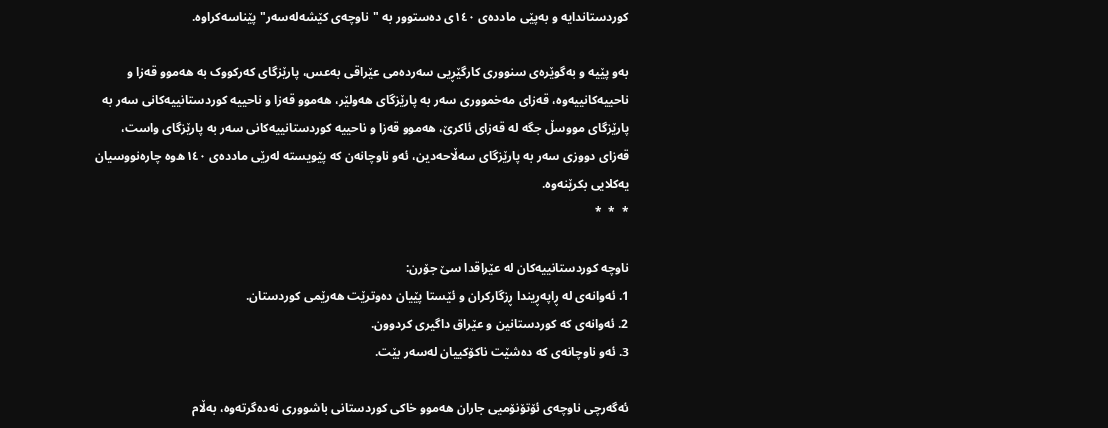کوردستاندایە و به‌پێی مادده‌ی‌ ١٤٠ی‌ ده‌ستوور به‌ "ناوچه‌ی‌ كێشه‌له‌سه‌ر" پێناسه‌كراوه‌.

به‌و پێیه ‌و به‌گوێره‌ی‌ سنووری‌ كارگێڕیی سه‌رده‌می عێراقی‌ به‌عس، پارێزگای‌ کەرکووک به‌ هه‌موو قه‌زا و ناحییە‌كانییە‌وه‌، قه‌زای‌ مەخمووری‌ سه‌ر به‌ پارێزگای‌ هه‌ولێر، هه‌موو قه‌زا و ناحییە‌ كوردستانییه‌‌كانی‌ سه‌ر به‌ پارێزگای‌ مووسڵ جگه‌ له‌ قه‌زای‌ ئاكرێ‌، هه‌موو قه‌زا و ناحییە‌ كوردستانییه‌كانی‌ سه‌ر به‌ پارێزگای‌ واست، قه‌زای‌ دووزی‌ سه‌ر به‌ پارێزگای‌ سه‌ڵاحه‌دین، ئه‌و ناوچانه‌ن كه‌ پێویسته‌ له‌رێی مادده‌ی‌ ١٤٠ه‌وه‌ چاره‌نووسیان یه‌كلایی بكرێنه‌وه‌.
*  *  *

ناوچه‌ كوردستانییه‌كان له‌ عێراقدا سێ‌ جۆرن:
1. ئه‌وانه‌ی له‌ ڕاپه‌ڕیندا ڕزگارکران و ئێستا پێیان ده‌وترێت هه‌رێمی کوردستان‌.
2. ئه‌وانه‌ی كه‌ كوردستانین و عێراق داگیری كردوون.
3. ئه‌و ناوچانەی كه ده‌شێت‌ ناكۆكییان له‌سه‌ر بێت‌.

ئه‌گه‌رچی ناوچه‌ی ئۆتۆنۆمیی جاران هه‌موو خاكی كوردستانی باشووری نه‌ده‌گرته‌وه‌، به‌ڵام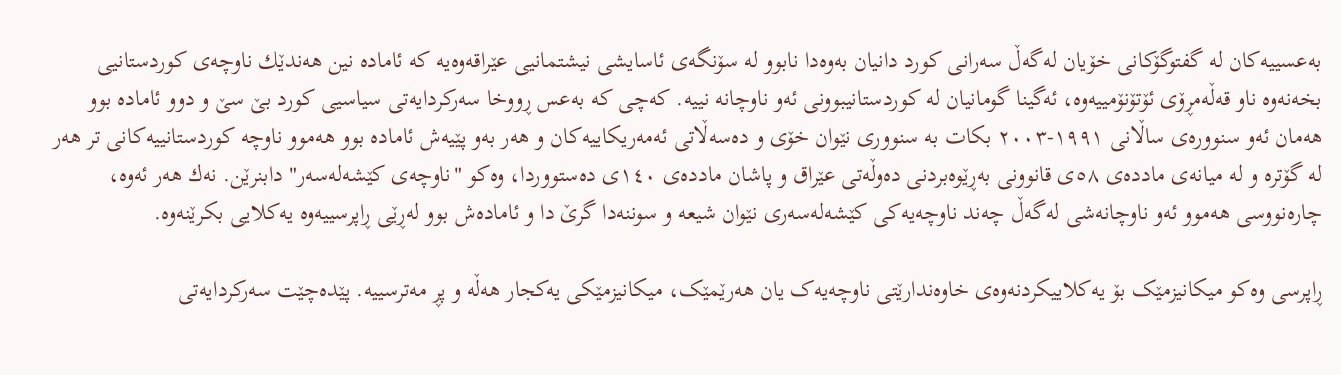به‌عسییه‌كان له‌ گفتوگۆكانی خۆیان له‌گه‌ڵ سه‌رانی كورد دانیان به‌وه‌دا نابوو له‌ سۆنگه‌ی ئاسایشی نیشتمانیی عێراقه‌وه‌‌یە کە ئاماده‌ نین هه‌ندێك ناوچه‌ی کوردستانیی بخه‌نه‌وه‌ ناو قه‌ڵه‌مڕۆی ئۆتۆنۆمییه‌وه، ئەگینا گومانیان لە کوردستانیبوونی ئەو ناوچانە نییە‌. كه‌چی كه‌ به‌عس ڕووخا سه‌ركردایه‌تی سیاسیی كورد بێ‌ سێ‌ و دوو ئاماده‌ بوو هه‌مان ئه‌و سنووره‌ی ساڵانی ١٩٩١-٢٠٠٣ بكات به‌ سنووری نێوان خۆی و ده‌سه‌ڵاتی ئه‌مه‌ریكاییه‌كان و هه‌ر به‌و پێیه‌ش ئاماده‌ بوو هه‌موو ناوچه‌ كوردستانییه‌كانی تر هه‌ر له‌ گۆتره‌ و له‌ میانه‌ی مادده‌ی ٥٨ی قانوونی به‌ڕێوه‌بردنی ده‌وڵه‌تی عێراق و پاشان مادده‌ی ١٤٠ی ده‌ستووردا، وه‌كو "ناوچه‌ی كێشه‌له‌سه‌ر" دابنرێن. نه‌ك هه‌ر ئه‌وه،‌ چاره‌نووسی هه‌موو ئه‌و ناوچانه‌شی له‌گه‌ڵ چه‌ند ناوچه‌یه‌كی كێشه‌له‌سه‌ری نێوان شیعه‌ و سوننه‌دا‌ گرێ دا و ئاماده‌ش بوو له‌ڕێی ڕاپرسییه‌‌وه‌ یه‌كلایی بكرێنه‌وه‌.

ڕاپرسی وه‌کو میکانیزمێک بۆ یه‌کلاییکردنه‌وه‌ی خاوه‌ندارێتی ناوچه‌یه‌ک یان هه‌رێمێک، میکانیزمێکی یەکجار هه‌ڵه‌ و پڕ مه‌ترسییه‌. پێده‌چێت سه‌رکردایه‌تی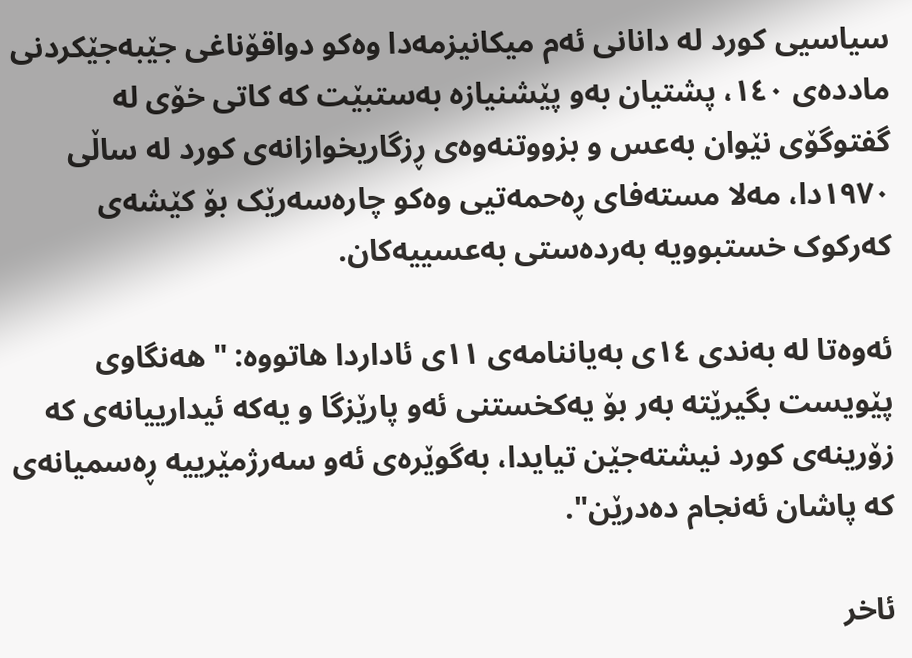سیاسیی کورد له‌ دانانی ئه‌م میکانیزمه‌دا وه‌کو دواقۆناغی جێبه‌جێکردنی مادده‌ی ١٤٠، پشتیان به‌و پێشنیازه‌ به‌ستبێت که‌ کاتی خۆی له‌ گفتوگۆی نێوان به‌عس و بزووتنه‌وه‌ی ڕزگاریخوازانه‌ی کورد له‌ ساڵی ١٩٧٠دا، مه‌لا مسته‌فای ڕه‌حمه‌تیی وه‌کو چاره‌سه‌رێک بۆ کێشه‌ی که‌رکوک خستبوویه‌ به‌رده‌ستی به‌عسییه‌کان.

ئه‌وه‌تا له‌ به‌ندی ١٤ی به‌یاننامه‌ی ١١ی ئاداردا هاتووه‌: " هه‌نگاوی پێویست بگیرێته ‌به‌ر بۆ یه‌کخستنی ئه‌و پارێزگا و یه‌که‌ ئیدارییانه‌ی که‌ زۆرینه‌ی کورد نیشته‌جێن تیایدا، به‌گوێره‌ی ئه‌و سه‌رژمێرییه‌ ڕه‌سمیانه‌ی که‌ پاشان ئه‌نجام ده‌درێن".

ئاخر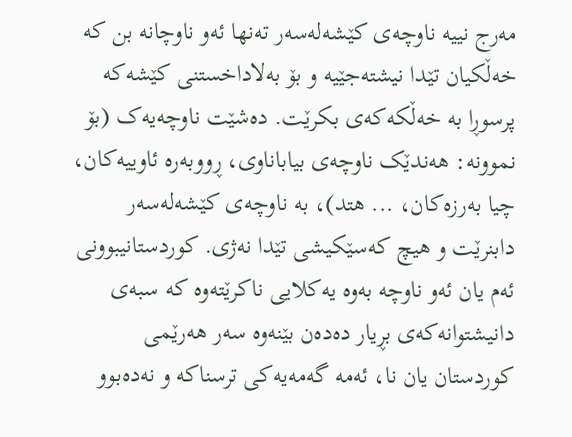مه‌رج نییه‌ ناوچه‌ی کێشه‌له‌سه‌ر ته‌نها ئه‌و ناوچانه‌ بن که‌ خه‌ڵکیان تێدا نیشته‌جێیه‌ و بۆ به‌لاداخستنی کێشه‌که‌ پرسوڕا به‌ خه‌ڵکه‌که‌ی بکرێت. ده‌شێت ناوچه‌یه‌ک (بۆ نموونه‌: هه‌ندێک ناوچه‌ی بیاباناوی، ڕووبه‌ره‌ ئاوییه‌کان، چیا به‌رزه‌کان، ... هتد)، به‌ ناوچه‌ی کێشه‌له‌سه‌ر دابنرێت و هیچ که‌سێکیشی تێدا نه‌ژی. کوردستانیبوونی ئه‌م یان ئه‌و ناوچه‌ به‌وه‌ یه‌کلایی ناکرێته‌وه‌ که‌ سبه‌ی دانیشتوانه‌که‌ی بڕیار ده‌ده‌ن بێنه‌وه‌ سه‌ر هه‌رێمی کوردستان یان نا، ئه‌مه‌ گه‌مه‌یه‌کی ترسناکه‌ و نه‌ده‌بوو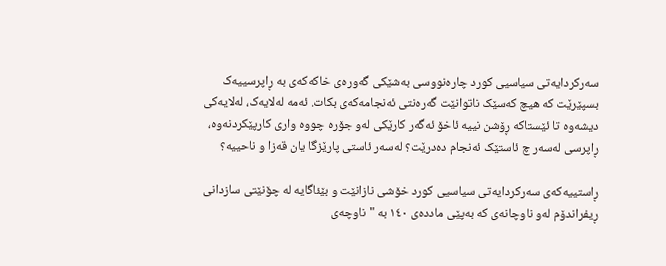سه‌رکردایه‌تی سیاسیی کورد چاره‌نووسی به‌شێکی گه‌وره‌ی خاکه‌که‌ی به‌ ڕاپرسییه‌ک بسپێرێت که‌ هیچ که‌سێک ناتوانێت گه‌ره‌نتی ئه‌نجامه‌که‌ی بکات. ئه‌مه‌ له‌لایه‌ک، له‌لایه‌کی دیشه‌وه‌ تا ئێستاکه‌ ڕۆشن نییه‌ ئاخۆ ئه‌گه‌ر کارێکی له‌و جۆره‌ چووه‌ واری کارپێکردنه‌وه‌، ڕاپرسی له‌سه‌ر چ ئاستێک ئه‌نجام ده‌درێت؟ له‌سه‌ر ئاستی پارێزگا یان قه‌زا و ناحییە‌؟

ڕاستییه‌که‌ی‌ سه‌ركردایه‌تی سیاسیی كورد خۆشی نازانێت و بێئاگایه‌ له‌ چۆنێتی سازدانی ڕیفراندۆم له‌و ناوچانه‌ی كه‌ به‌پێی مادده‌ی ١٤٠ به‌ "ناوچه‌ی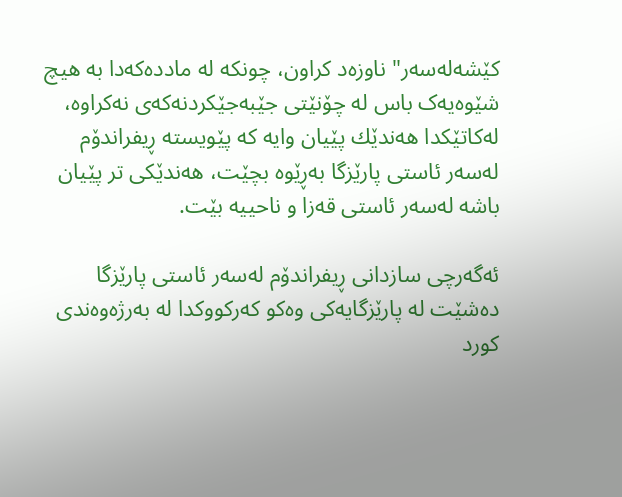كێشه‌له‌سه‌ر" ناوزه‌د كراون، چونکه‌ له‌ مادده‌که‌دا به‌ هیچ شێوه‌یه‌ک باس له‌ چۆنێتی جێبه‌جێکردنه‌که‌ی نه‌کراوه‌، له‌كاتێكدا هه‌ندێك پێیان وایه‌ كه‌ پێویسته‌ ڕیفراندۆم له‌سه‌ر ئاستی پارێزگا به‌ڕێوه ‌بچێت، هه‌ندێكی تر پێیان باشه‌ له‌سه‌ر ئاستی قه‌زا و ناحییە‌ بێت.

ئه‌گه‌رچی سازدانی ڕیفراندۆم له‌سه‌ر ئاستی پارێزگا ده‌شێت له‌ پارێزگایه‌کی وه‌کو کەرکووکدا لە بەرژەوەندی کورد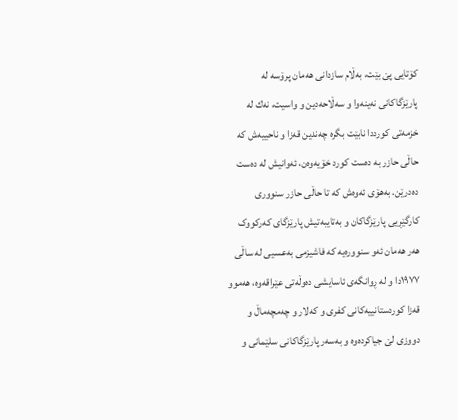کۆتایی پێ بێت، به‌ڵام سازدانی هه‌مان پرۆسه‌ له‌ پارێزگاكانی نه‌ینه‌وا و سەڵاحەدین و واسیت، نه‌ك له‌ خزمه‌تی كورددا نابێت بگره‌ چه‌ندین قه‌زا و ناحییە‌ش كه‌ حاڵی حازر به‌ ده‌ست كورد خۆیه‌وه‌ن، ئه‌وانیش له‌ ده‌ست ده‌درێن. به‌هۆی ئه‌وه‌ش كه‌ تا حاڵی حازر سنووری كارگێڕیی پارێزگاكان و به‌تایبه‌تیش پارێزگای کەرکووک هه‌ر هه‌مان ئه‌و سنووره‌یه‌ كه‌ فاشیزمی به‌عسیی له‌ ساڵی ١٩٧٧دا و له‌ ڕوانگه‌ی ئاسایشی ده‌وڵه‌تی عێراقه‌وه‌، هه‌موو قه‌زا كوردستانییە‌كانی كفری و كه‌لار و چه‌مچه‌ماڵ و دووزی لێ جیاكرده‌وه‌ و به‌سه‌ر پارێزگاكانی سلێمانی و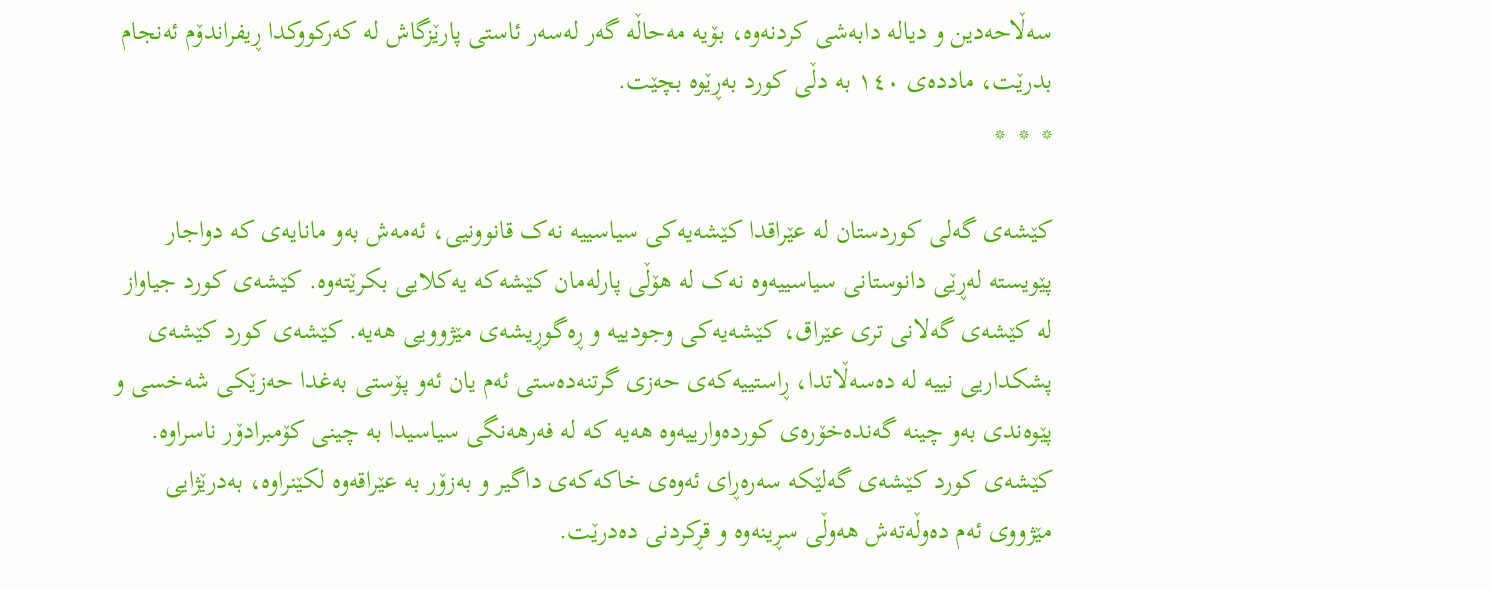سه‌ڵاحه‌دین و دیاله‌ دابه‌شی كردنه‌وه‌، بۆیه‌ مه‌حاڵه‌ گه‌ر له‌سه‌ر ئاستی پارێزگاش له‌ کەرکووکدا ڕیفراندۆم ئه‌نجام بدرێت، مادده‌ی ١٤٠ به‌ دڵی كورد به‌ڕێوه‌ بچێت.
*  *  *

کێشه‌ی گەلی کوردستان له‌ عێراقدا کێشه‌یه‌کی سیاسییه‌ نه‌ک قانوونیی، ئه‌مه‌ش به‌و مانایه‌ی که‌ دواجار پێویسته‌ له‌ڕێی دانوستانی سیاسییه‌وه‌ نه‌ک له‌ هۆڵی پارله‌مان کێشه‌که‌ یه‌کلایی بکرێته‌وه‌. کێشه‌ی کورد جیاواز له‌ کێشه‌ی گه‌لانی تری عێراق، کێشه‌یه‌کی وجودییە‌ و ڕه‌گوڕیشه‌ی مێژوویی هه‌یه‌. كێشه‌ی کورد کێشه‌ی پشکداریی نییە‌ له‌ ده‌سه‌ڵاتدا، ڕاستییه‌که‌ی حه‌زی گرتنه‌ده‌ستی ئه‌م یان ئه‌و پۆستی به‌غدا حەزێکی شەخسی و پێوەندی بەو چینە گەندەخۆرەی کوردەوارییەوە هەیە کە لە فەرهەنگی سیاسیدا بە چینی کۆمبرادۆر ناسراوە‌. کێشه‌ی کورد کێشه‌ی گه‌لێکه‌ سه‌ره‌ڕای ئه‌وه‌ی خاکه‌که‌ی داگیر و به‌زۆر به‌ عێراقه‌وه‌ لکێنراوه‌، به‌درێژایی مێژووی ئه‌م ده‌وڵه‌ته‌ش هه‌وڵی سڕینه‌وه‌ و قڕکردنی ده‌درێت.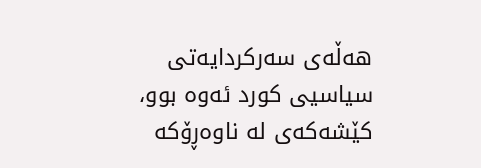هه‌ڵه‌ی سه‌رکردایه‌تی سیاسیی کورد ئه‌وه‌ بوو، کێشه‌که‌ی له‌ ناوه‌ڕۆکه‌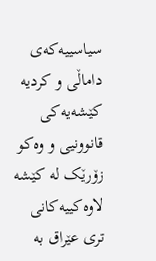سیاسییه‌که‌ی داماڵی و کردیه‌ کێشه‌یه‌کی قانوونیی و وه‌کو زۆرێک له‌ کێشه‌ لاوه‌کییه‌کانی تری عێراق به‌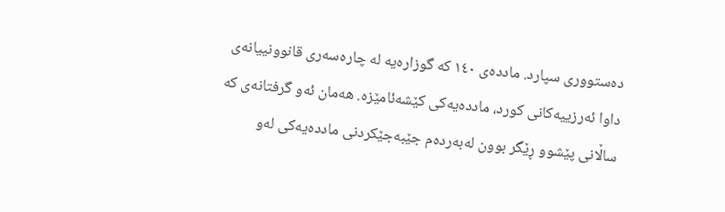ده‌ستووری سپارد. مادده‌ی ١٤٠ که‌ گوزاره‌یه‌ له‌ چاره‌سه‌ری قانوونییانه‌ی داوا ئه‌رزییه‌کانی کورد، مادده‌یه‌کی کێشه‌ئامێزه‌. هه‌مان ئه‌و گرفتانه‌ی که‌ ساڵانی پێشوو ڕێگر بوون له‌به‌رده‌م جێبه‌جێکردنی مادده‌یه‌کی له‌و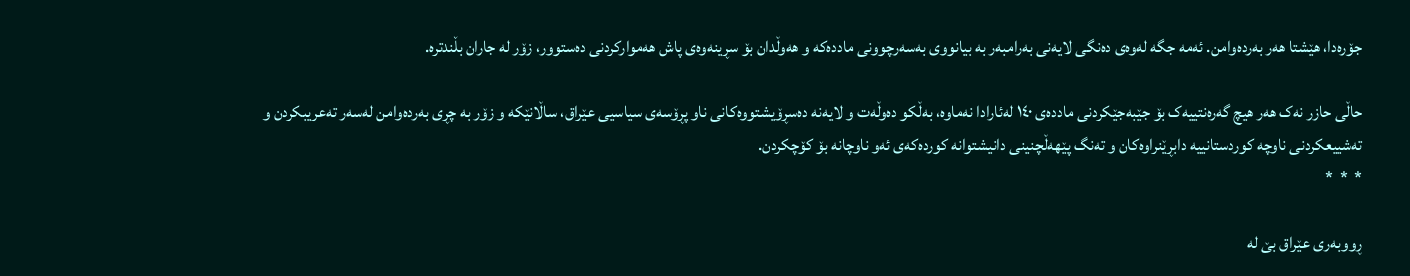جۆره‌دا، هێشتا هه‌ر به‌رده‌وامن. ئه‌مه‌ جگه ‌له‌وه‌ی ده‌نگی لایه‌نی به‌رامبه‌ر به‌ بیانووی به‌سه‌رچوونی مادده‌که‌ و هه‌وڵدان بۆ سڕینه‌وه‌ی پاش هه‌موارکردنی ده‌ستوور، زۆر له‌ جاران بڵندتره‌.

حاڵی حازر نەک هەر هیچ گه‌ره‌نتییه‌ک بۆ جێبه‌جێکردنی مادده‌ی ١٤٠ له‌ئارادا نه‌ماوه‌، بەڵکو ده‌وڵه‌ت و لایه‌نه‌ ده‌سڕۆیشتووه‌کانی ناو پڕۆسه‌ی سیاسیی عێراق، ساڵانێکە و زۆر بە چڕی‌ بەردەوامن لەسەر ته‌عریبکردن و تەشییعکردنی ناوچه‌ کوردستانییه‌ دابڕێنراوه‌کان و ته‌نگ پێهه‌ڵچنینی دانیشتوانه‌ کورده‌که‌ی ئه‌و ناوچانه بۆ کۆچکردن‌.
*  *  *

ڕووبه‌ری‌ عێراق بێ له‌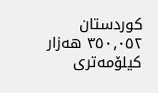كوردستان ٣٥٠٫٠٥٢ هەزار كیلۆمه‌تری‌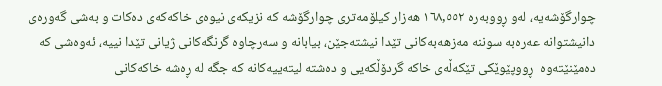چوارگۆشه‌یه‌، له‌و ڕووبه‌ره‌ ١٦٨,٥٥٢ هەزار كیلۆمه‌تری‌ چوارگۆشه‌ كه‌ نزیكه‌ی‌ نیوه‌ی‌ خاكه‌كه‌ی‌ ده‌كات و به‌شی گه‌وره‌ی‌ دانیشتوانه‌ عه‌ره‌به‌ سوننه‌ مه‌زهه‌به‌كانی‌ تێدا نیشته‌جێن، بیابانه ‌و سه‌رچاوه‌ گرنگه‌كانی‌ ژیانی‌ تێدا نییە‌‌، ئه‌وه‌شی كه‌ ده‌مێنێته‌وه‌  ڕووپێوێكی‌ تێكه‌ڵه‌ی‌ خاكه‌ گردۆڵكه‌یی و ده‌شته‌ لیته‌ییه‌كانه‌ كه‌ جگه‌ له‌ ڕه‌شه‌ خاكه‌كانی‌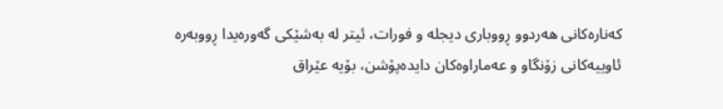كه‌ناره‌كانی‌ هه‌ردوو ڕووباری‌ دیجله ‌و فورات، ئیتر له‌ به‌شێكی‌ گه‌وره‌یدا ڕووبه‌ره‌ ئاوییه‌كانی‌ زۆنگاو و عه‌ماراوه‌كان دایده‌پۆشن، بۆیه‌ عێراق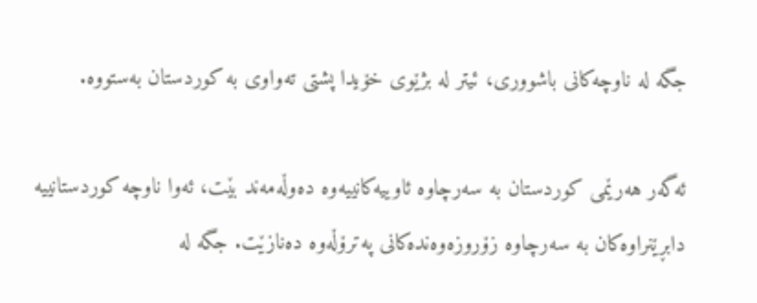جگه‌ له‌ ناوچه‌كانی‌‌ باشووری‌، ئیتر له‌ بژێوی‌ خۆیدا پشتی‌ ته‌واوی‌ به‌ كوردستان به‌ستووه‌.

ئه‌گه‌ر هه‌رێمی‌‌ كوردستان به‌ سه‌رچاوه‌ ئاوییه‌كانییە‌‌وه‌ ده‌وڵه‌مه‌ند بێت، ئه‌وا ناوچه‌ كوردستانییه‌‌ دابڕێنراوه‌کان به ‌سه‌رچاوه‌ زۆروزه‌وه‌نده‌كانی‌ په‌ترۆڵه‌وه‌ ده‌نازێت. جگه‌ له‌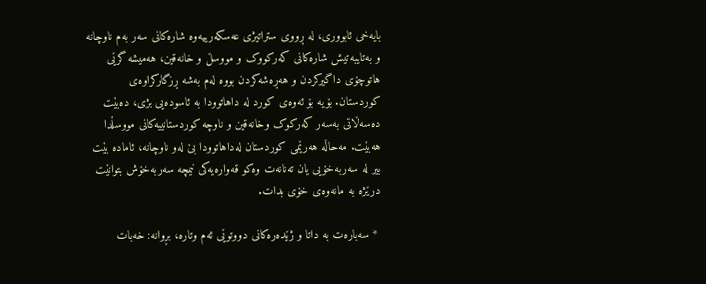بایه‌خی‌ ئابووری، له‌ ڕووی‌ ستراتیژی‌ عه‌سكه‌رییه‌وه‌ شاره‌كانی‌ سه‌ر به‌م ناوچانه‌ و به‌تایبه‌تیش شاره‌كانی‌ کەرکووک و مووسڵ و خانه‌قین، هه‌میشه‌ گرێی هاتوچۆی‌ داگیركردن و هه‌ڕه‌شه‌كردن بووه‌ له‌م به‌شه‌ ڕزگاركراوه‌ی‌ كوردستان. بۆیە بۆ ئه‌وه‌ی کورد لە داهاتوودا به‌ ئاسوده‌یی بژی، ده‌بێت ده‌سه‌ڵاتی به‌سه‌ر که‌رکوک وخانه‌قین و ناوچە کوردستانییەکانی مووسڵدا هه‌بێت. مه‌حاڵه‌ هه‌رێمی‌ كوردستان له‌داهاتوودا بێ له‌و ناوچانه‌، ئاماده‌ بێت بیر له ‌سه‌ربه‌خۆیی‌ یان ته‌نانه‌ت وه‌كو قه‌واره‌یه‌كی‌ نیمچه‌ سه‌ربه‌خۆش بتوانێت درێژه‌ به ‌مانه‌وه‌ی‌ خۆی بدات.

 * سه‌باره‌ت به‌ داتا و ژێدەرەکانی دووتوێی ئه‌م وتاره‌، بڕوانه‌: خه‌بات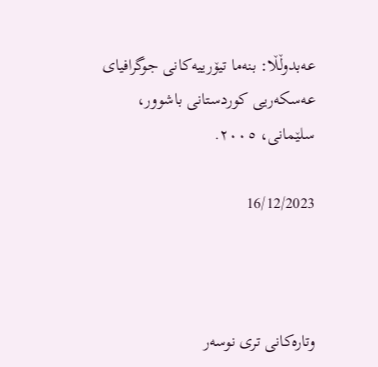عه‌بدوڵڵا: بنه‌ما تیۆرییه‌کانی جوگرافیای عه‌سکه‌ریی کوردستانی باشوور، سلێمانی، ٢٠٠٥.

16/12/2023



وتارەکانی تری نوسەر